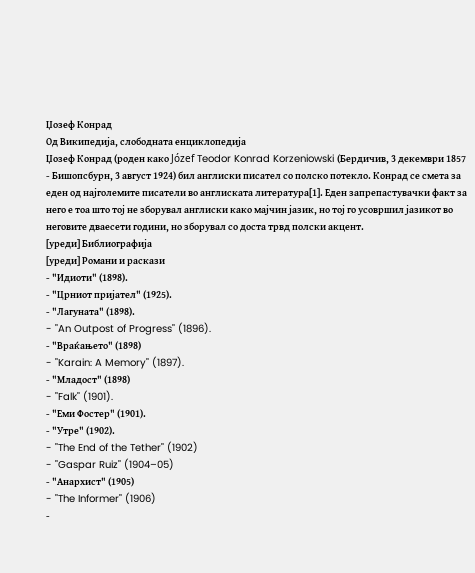Џозеф Конрад
Од Википедија, слободната енциклопедија
Џозеф Конрад (роден како Józef Teodor Konrad Korzeniowski (Бердичив, 3 декември 1857 - Бишопсбурн, 3 август 1924) бил англиски писател со полско потекло. Конрад се смета за еден од најголемите писатели во англиската литература[1]. Еден запрепастувачки факт за него е тоа што тој не зборувал англиски како мајчин јазик, но тој го усовршил јазикот во неговите дваесети години, но зборувал со доста трвд полски акцент.
[уреди] Библиографија
[уреди] Романи и раскази
- "Идиоти" (1898).
- "Црниот пријател" (1925).
- "Лагуната" (1898).
- "An Outpost of Progress" (1896).
- "Враќањето" (1898)
- "Karain: A Memory" (1897).
- "Младост" (1898)
- "Falk" (1901).
- "Еми Фостер" (1901).
- "Утре" (1902).
- "The End of the Tether" (1902)
- "Gaspar Ruiz" (1904–05)
- "Анархист" (1905)
- "The Informer" (1906)
-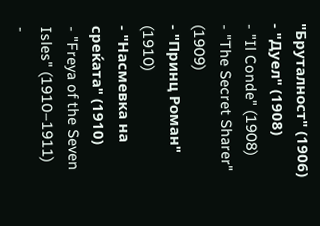"Бруталност" (1906)
- "Дуел" (1908)
- "Il Conde" (1908)
- "The Secret Sharer" (1909)
- "Принц Роман" (1910)
- "Насмевка на среќата" (1910)
- "Freya of the Seven Isles" (1910–1911)
-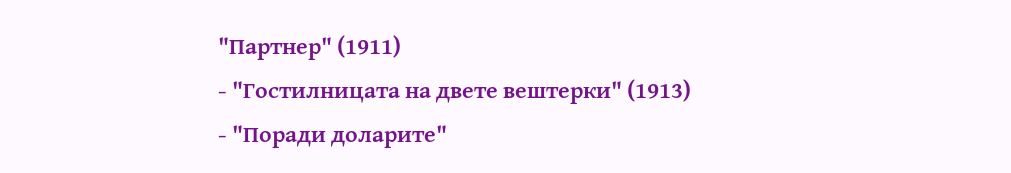"Партнер" (1911)
- "Гостилницата на двете вештерки" (1913)
- "Поради доларите"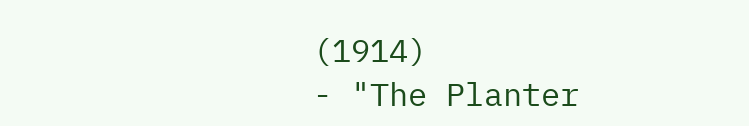(1914)
- "The Planter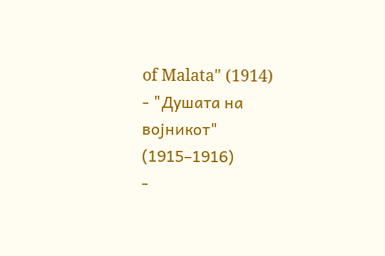of Malata" (1914)
- "Душата на војникот" (1915–1916)
-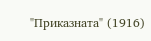"Приказната" (1916)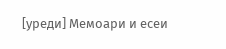[уреди] Мемоари и есеи